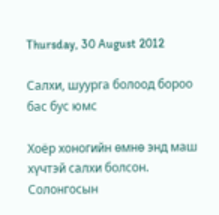Thursday, 30 August 2012

Салхи, шуурга болоод бороо бас бус юмс

Хоёр хоногийн өмнө энд маш хүчтэй салхи болсон. Солонгосын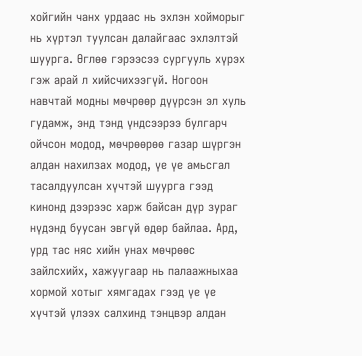хойгийн чанх урдаас нь эхлэн хойморыг нь хүртэл туулсан далайгаас эхлэлтэй шуурга. Өглөө гэрээсээ сургууль хүрэх гэж арай л хийсчихээгүй. Ногоон навчтай модны мөчрөөр дүүрсэн эл хуль гудамж, энд тэнд үндсээрээ булгарч ойчсон модод, мөчрөөрөө газар шүргэн алдан нахилзах модод, үе үе амьсгал тасалдуулсан хүчтэй шуурга гээд кинонд дээрээс харж байсан дүр зураг нүдэнд буусан эвгүй өдөр байлаа. Ард, урд тас няс хийн унах мөчрөөс зайлсxийх, хажуугаар нь палаажныхаа хормой хотыг хямгадах гээд үе үе хүчтэй үлээх салхинд тэнцвэр алдан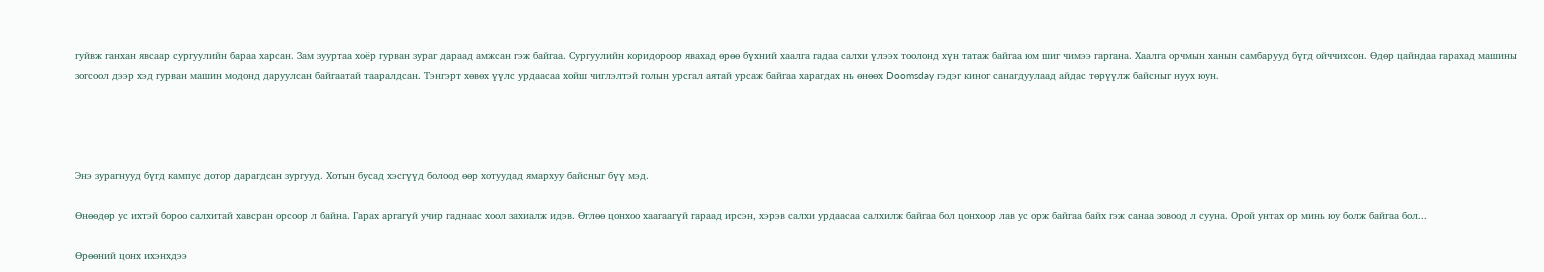гуйвж ганхан явсаар сургуулийн бараа харсан. Зам зууртаа хоёр гурван зураг дараад амжсан гэж байгаа. Сургуулийн коридороор явахад өрөө бүхний хаалга гадаа салхи үлээх тоолонд хүн татаж байгаа юм шиг чимээ гаргана. Хаалга орчмын ханын самбарууд бүгд ойччихсон. Өдөр цайндаа гарахад машины зогсоол дээр хэд гурван машин модонд даруулсан байгаатай тааралдсан. Тэнгэрт хөвөх үүлс урдаасаа хойш чиглэлтэй голын урсгал аятай урсаж байгаа харагдах нь өнөөх Doomsday гэдэг киног санагдуулаад айдас төрүүлж байсныг нуух юун.




Энэ зурагнууд бүгд кампус дотор дарагдсан зургууд. Хотын бусад хэсгүүд болоод өөр хотуудад ямархуу байсныг бүү мэд.

Өнөөдөр ус ихтэй бороо салхитай хавсран орсоор л байна. Гарах аргагүй учир гаднаас хоол захиалж идэв. Өглөө цонхоо хаагаагүй гараад ирсэн, хэрэв салхи урдаасаа салхилж байгаа бол цонхоор лав ус орж байгаа байх гэж санаа зовоод л сууна. Орой унтах ор минь юу болж байгаа бол...

Өрөөний цонх ихэнхдээ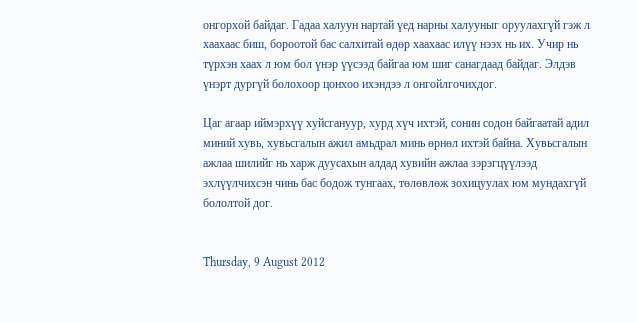онгорхой байдаг. Гадаа халуун нартай үед нарны халууныг оруулахгүй гэж л хаахаас биш, бороотой бас салхитай өдөр хаахаас илүү нээх нь их. Учир нь түрхэн хаах л юм бол үнэр үүсээд байгаа юм шиг санагдаад байдаг. Элдэв үнэрт дургүй болохоор цонхоо ихэндээ л онгойлгочихдог.

Цаг агаар иймэрхүү хуйсгануур, хурд хүч ихтэй, сонин содон байгаатай адил миний хувь, хувьсгалын ажил амьдрал минь өрнөл ихтэй байна. Хувьсгалын ажлаа шилийг нь харж дуусахын алдад хувийн ажлаа зэрэгцүүлээд эхлүүлчихсэн чинь бас бодож тунгаах, төлөвлөж зохицуулах юм мундахгүй бололтой дог.


Thursday, 9 August 2012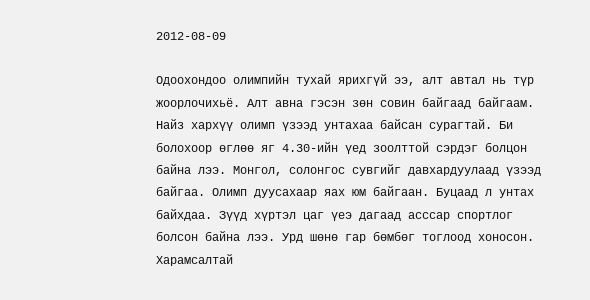2012-08-09

Одоохондоо олимпийн тухай ярихгүй ээ, алт автал нь түр жоорлочихьё. Алт авна гэсэн зөн совин байгаад байгаам. Найз хархүү олимп үзээд унтахаа байсан сурагтай. Би болохоор өглөө яг 4.30-ийн үед зоолттой сэрдэг болцон байна лээ. Монгол, солонгос сувгийг давхардуулаад үзээд байгаа. Олимп дуусахаар яах юм байгаан. Буцаад л унтах байхдаа. Зүүд хүртэл цаг үеэ дагаад асссар спортлог болсон байна лээ. Урд шөнө гар бөмбөг тоглоод хоносон. Харамсалтай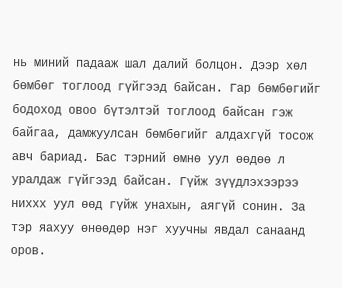нь миний падааж шал далий болцон. Дээр хөл бөмбөг тоглоод гүйгээд байсан. Гар бөмбөгийг бодоход овоо бүтэлтэй тоглоод байсан гэж байгаа, дамжуулсан бөмбөгийг алдахгүй тосож авч бариад. Бас тэрний өмнө уул өөдөө л уралдаж гүйгээд байсан. Гүйж зүүдлэхээрээ ниххх уул өөд гүйж унахын, аягүй сонин. За тэр яахуу өнөөдөр нэг хуучны явдал санаанд оров.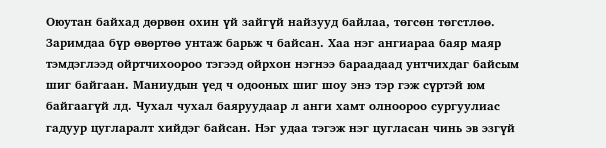Оюутан байхад дөрвөн охин үй зайгүй найзууд байлаа, төгсөн төгстлөө. Заримдаа бүр өвөртөө унтаж барьж ч байсан. Хаа нэг ангиараа баяр маяр тэмдэглээд ойртчихоороо тэгээд ойрхон нэгнээ бараадаад унтчихдаг байсым шиг байгаан. Маниудын үед ч одооных шиг шоу энэ тэр гэж сүртэй юм байгаагүй лд. Чухал чухал баяруудаар л анги хамт олноороо сургуулиас гадуур цугларалт хийдэг байсан. Нэг удаа тэгэж нэг цугласан чинь эв эзгүй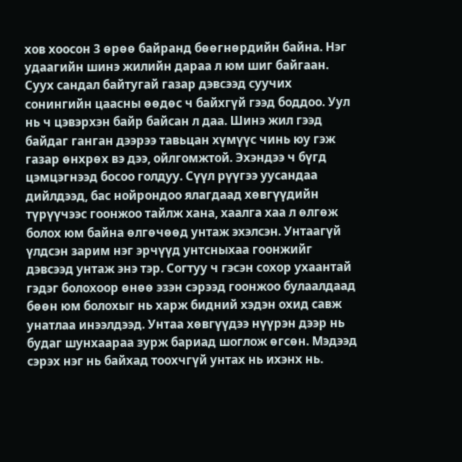хов хоосон 3 өрөө байранд бөөгнөрдийн байна. Нэг удаагийн шинэ жилийн дараа л юм шиг байгаан. Суух сандал байтугай газар дэвсээд суучих сонингийн цаасны өөдөс ч байхгүй гээд боддоо. Уул нь ч цэвэрхэн байр байсан л даа. Шинэ жил гээд байдаг ганган дээрээ тавьцан хүмүүс чинь юу гэж газар өнхрөх вэ дээ, ойлгомжтой. Эхэндээ ч бүгд цэмцэгнээд босоо голдуу. Сүүл рүүгээ уусандаа дийлдээд, бас нойрондоо ялагдаад хөвгүүдийн түрүүчээс гоонжоо тайлж хана, хаалга хаа л өлгөж болох юм байна өлгөчөөд унтаж эхэлсэн. Унтаагүй үлдсэн зарим нэг эрчүүд унтсныхаа гоонжийг дэвсээд унтаж энэ тэр. Согтуу ч гэсэн сохор ухаантай гэдэг болохоор өнөө эзэн сэрээд гоонжоо булаалдаад бөөн юм болохыг нь харж бидний хэдэн охид савж унатлаа инээлдээд. Унтаа хөвгүүдээ нүүрэн дээр нь будаг шунхаараа зурж бариад шоглож өгсөн. Мэдээд сэрэх нэг нь байхад тоохчгүй унтах нь ихэнх нь.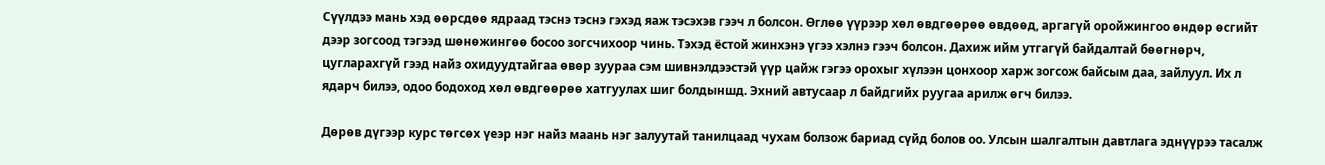Сүүлдээ мань хэд өөрсдөө ядраад тэснэ тэснэ гэхэд яаж тэсэхэв гээч л болсон. Өглөө үүрээр хөл өвдгөөрөө өвдөөд, аргагүй оройжингоо өндөр өсгийт дээр зогсоод тэгээд шөнөжингөө босоо зогсчихоор чинь. Тэхэд ёстой жинхэнэ үгээ хэлнэ гээч болсон. Дахиж ийм утгагүй байдалтай бөөгнөрч, цугларахгүй гээд найз охидуудтайгаа өвөр зуураа сэм шивнэлдээстэй үүр цайж гэгээ орохыг хүлээн цонхоор харж зогсож байсым даа, зайлуул. Их л ядарч билээ, одоо бодоход хөл өвдгөөрөө хатгуулах шиг болдыншд. Эхний автусаар л байдгийх руугаа арилж өгч билээ.

Дөрөв дүгээр курс төгсөх үеэр нэг найз маань нэг залуутай танилцаад чухам болзож бариад сүйд болов оо. Улсын шалгалтын давтлага эднүүрээ тасалж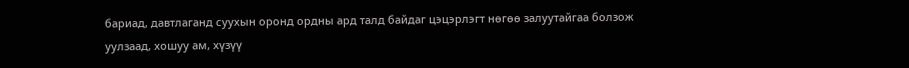бариад, давтлаганд суухын оронд ордны ард талд байдаг цэцэрлэгт нөгөө залуутайгаа болзож уулзаад, хошуу ам, хүзүү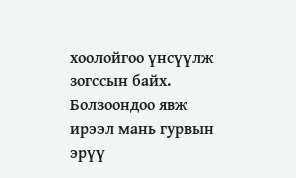хоолойгоо үнсүүлж зогссын байх. Болзоондоо явж ирээл мань гурвын эрүү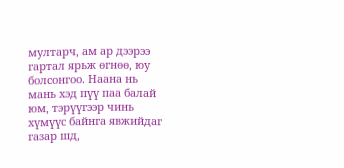мултарч, ам ар дээрээ гартал ярьж өгнөө, юу болсонгоо. Наана нь мань хэд пүү паа балай юм, тэрүүгээр чинь хүмүүс байнга явжийдаг газар шд,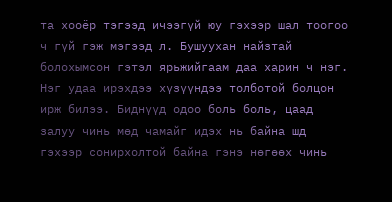та хооёр тэгээд ичээгүй юу гэхээр шал тоогоо ч гүй гэж мэгээд л. Бушуухан найзтай болохымсон гэтэл ярьжийгаам даа харин ч нэг. Нэг удаа ирэхдээ хүзүүндээ толботой болцон ирж билээ. Биднүүд одоо боль боль, цаад залуу чинь мөд чамайг идэх нь байна шд гэхээр сонирхолтой байна гэнэ нөгөөх чинь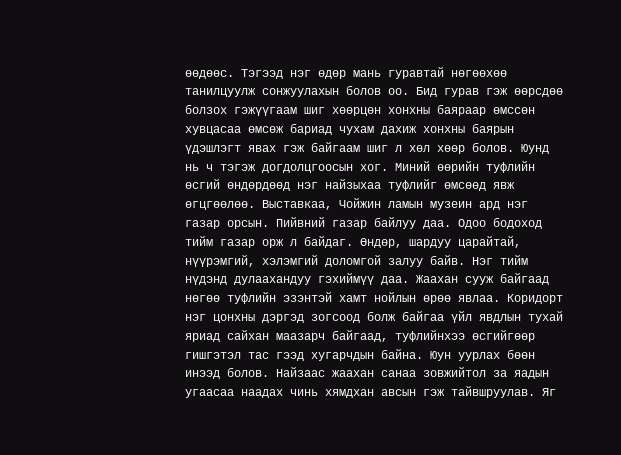өөдөөс. Тэгээд нэг өдөр мань гуравтай нөгөөхөө танилцуулж сонжуулахын болов оо. Бид гурав гэж өөрсдөө болзох гэжүүгаам шиг хөөрцөн хонхны баяраар өмссөн хувцасаа өмсөж бариад чухам дахиж хонхны баярын үдэшлэгт явах гэж байгаам шиг л хөл хөөр болов. Юунд нь ч тэгэж догдолцгоосын хог. Миний өөрийн туфлийн өсгий өндөрдөөд нэг найзыхаа туфлийг өмсөөд явж өгцгөөлөө. Выставкаа, Чойжин ламын музеин ард нэг газар орсын. Пийвний газар байлуу даа. Одоо бодоход тийм газар орж л байдаг. Өндөр, шардуу царайтай, нүүрэмгий, хэлэмгий доломгой залуу байв. Нэг тийм нүдэнд дулаахандуу гэхиймүү даа. Жаахан сууж байгаад нөгөө туфлийн эзэнтэй хамт нойлын өрөө явлаа. Коридорт нэг цонхны дэргэд зогсоод болж байгаа үйл явдлын тухай яриад сайхан маазарч байгаад, туфлийнхээ өсгийгөөр гишгэтэл тас гээд хугарчдын байна. Юун уурлах бөөн инээд болов. Найзаас жаахан санаа зовжийтол за яадын угаасаа наадах чинь хямдхан авсын гэж тайвшруулав. Яг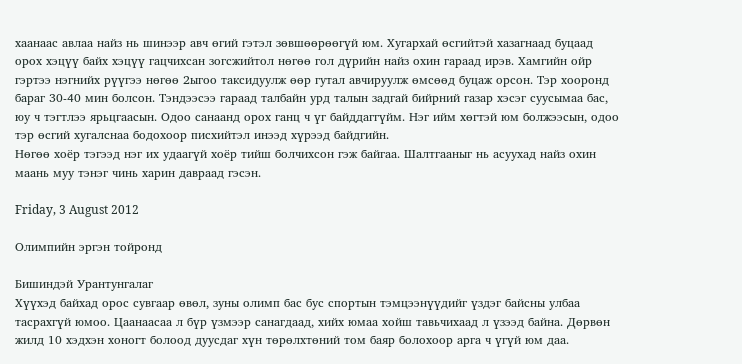хаанаас авлаа найз нь шинээр авч өгий гэтэл зөвшөөрөөгүй юм. Хугархай өсгийтэй хазагнаад буцаад орох хэцүү байх хэцүү гацчихсан зогсжийтол нөгөө гол дүрийн найз охин гараад ирэв. Хамгийн ойр гэртээ нэгнийх рүүгээ нөгөө 2ыгоо таксидуулж өөр гутал авчируулж өмсөөд буцаж орсон. Тэр хооронд бараг 30-40 мин болсон. Тэндээсээ гараад талбайн урд талын задгай бийрний газар хэсэг суусымаа бас, юу ч тэгтлээ ярьцгаасын. Одоо санаанд орох ганц ч үг байддаггүйм. Нэг ийм хөгтэй юм болжээсын, одоо тэр өсгий хугалснаа бодохоор писxийтэл инээд хүрээд байдгийн.
Нөгөө хоёр тэгээд нэг их удаагүй хоёр тийш болчихсон гэж байгаа. Шалтгааныг нь асуухад найз охин маань муу тэнэг чинь харин давраад гэсэн.

Friday, 3 August 2012

Олимпийн эргэн тойронд

Бишиндэй Урантунгалаг
Хүүхэд байхад орос сувгаар өвөл, зуны олимп бас бус спортын тэмцээнүүдийг үздэг байсны улбаа тасрахгүй юмоо. Цаанаасаа л бүр үзмээр санагдаад, хийх юмаа хойш тавьчихаад л үзээд байна. Дөрвөн жилд 10 хэдхэн хоногт болоод дуусдаг хүн төрөлхтөний том баяр болохоор арга ч үгүй юм даа.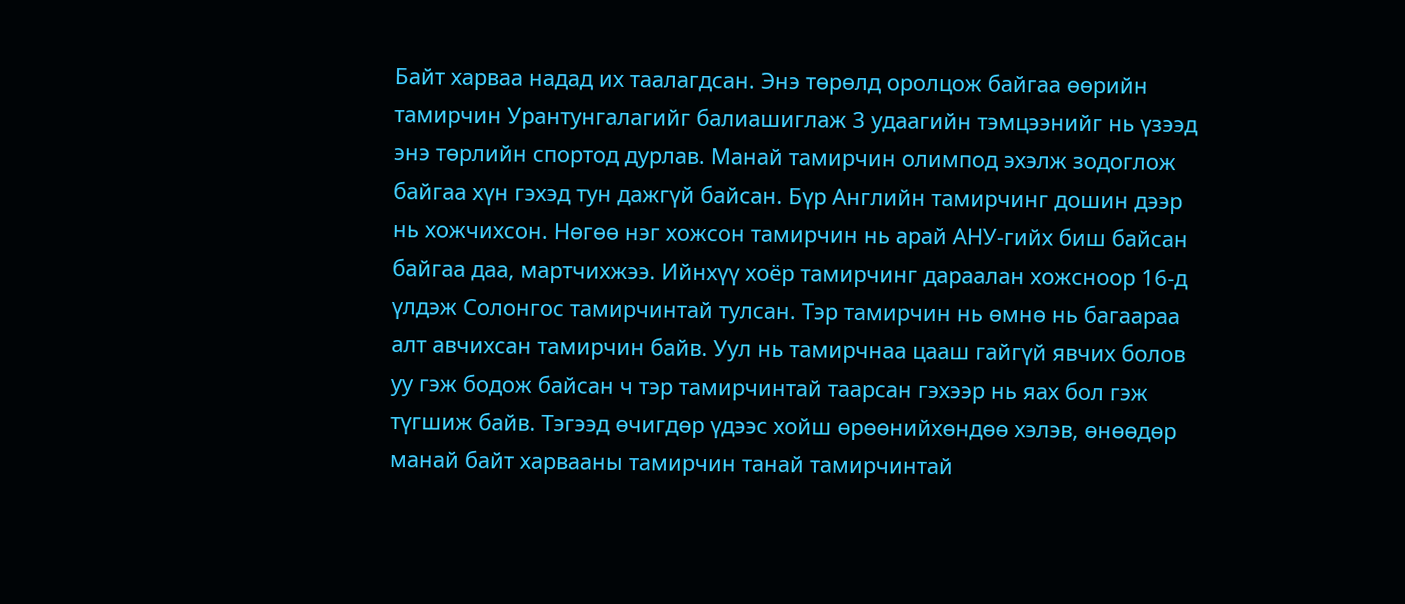Байт харваа надад их таалагдсан. Энэ төрөлд оролцож байгаа өөрийн тамирчин Урантунгалагийг балиашиглаж 3 удаагийн тэмцээнийг нь үзээд энэ төрлийн спортод дурлав. Манай тамирчин олимпод эхэлж зодоглож байгаа хүн гэхэд тун дажгүй байсан. Бүр Английн тамирчинг дошин дээр нь хожчихсон. Нөгөө нэг хожсон тамирчин нь арай АНУ-гийх биш байсан байгаа даа, мартчихжээ. Ийнхүү хоёр тамирчинг дараалан хожсноор 16-д үлдэж Солонгос тамирчинтай тулсан. Тэр тамирчин нь өмнө нь багаараа алт авчихсан тамирчин байв. Уул нь тамирчнаа цааш гайгүй явчих болов уу гэж бодож байсан ч тэр тамирчинтай таарсан гэхээр нь яах бол гэж түгшиж байв. Тэгээд өчигдөр үдээс хойш өрөөнийхөндөө хэлэв, өнөөдөр манай байт харвааны тамирчин танай тамирчинтай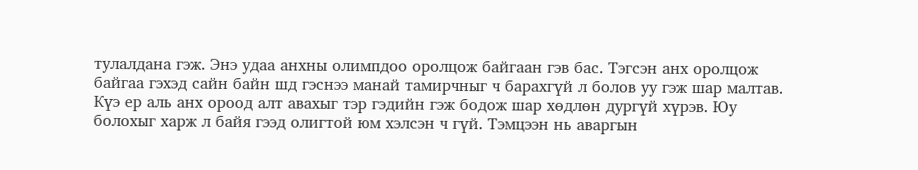тулалдана гэж. Энэ удаа анхны олимпдоо оролцож байгаан гэв бас. Тэгсэн анх оролцож байгаа гэхэд сайн байн шд гэснээ манай тамирчныг ч барахгүй л болов уу гэж шар малтав. Күэ ер аль анх ороод алт авахыг тэр гэдийн гэж бодож шар хөдлөн дургүй хүрэв. Юу болохыг харж л байя гээд олигтой юм хэлсэн ч гүй. Тэмцээн нь аваргын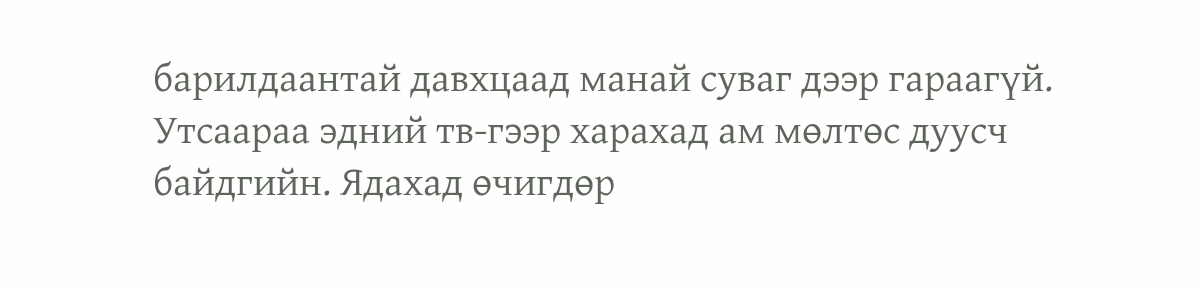барилдаантай давхцаад манай суваг дээр гараагүй. Утсаараа эдний тв-гээр харахад ам мөлтөс дуусч байдгийн. Ядахад өчигдөр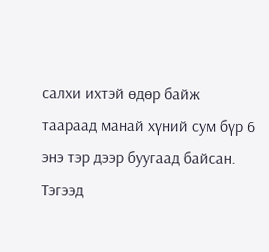салхи ихтэй өдөр байж таараад манай хүний сум бүр 6 энэ тэр дээр буугаад байсан. Тэгээд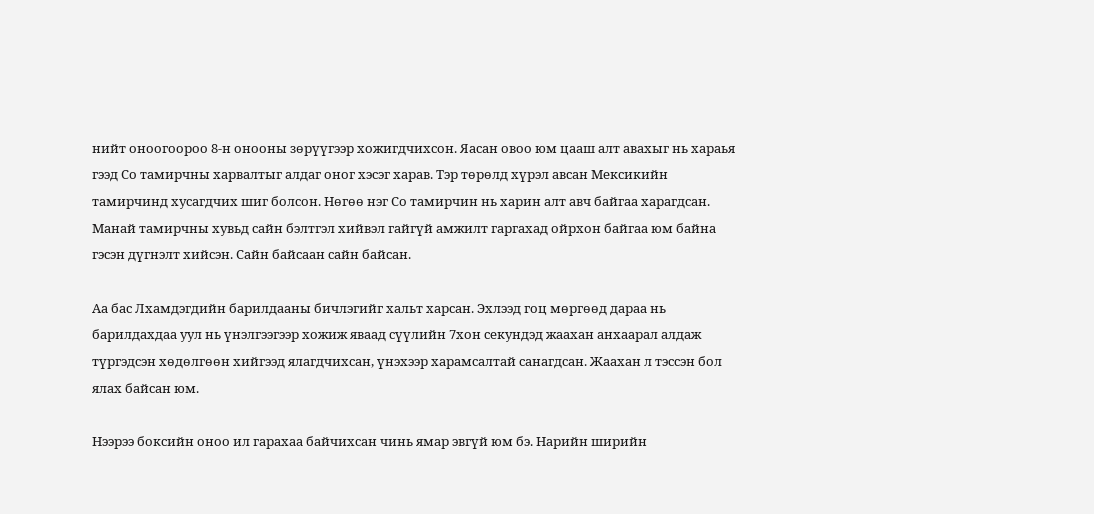нийт оноогоороо 8-н онооны зөрүүгээр хожигдчихсон. Яасан овоо юм цааш алт авахыг нь хараья гээд Со тамирчны харвалтыг алдаг оног хэсэг харав. Тэр төрөлд хүрэл авсан Мексикийн тамирчинд хусагдчих шиг болсон. Нөгөө нэг Со тамирчин нь харин алт авч байгаа харагдсан. Манай тамирчны хувьд сайн бэлтгэл хийвэл гайгүй амжилт гаргахад ойрхон байгаа юм байна гэсэн дүгнэлт хийсэн. Сайн байсаан сайн байсан.

Аа бас Лхамдэгдийн барилдааны бичлэгийг хальт харсан. Эхлээд гоц мөргөөд дараа нь барилдахдаа уул нь үнэлгээгээр хожиж яваад сүүлийн 7хон секундэд жаахан анхаарал алдаж түргэдсэн хөдөлгөөн хийгээд ялагдчихсан, үнэхээр харамсалтай санагдсан. Жаахан л тэссэн бол ялах байсан юм.

Нээрээ боксийн оноо ил гарахаа байчихсан чинь ямар эвгүй юм бэ. Нарийн ширийн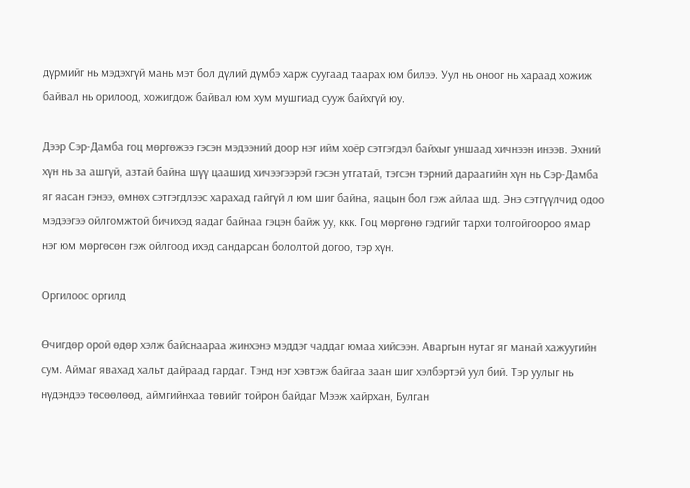дүрмийг нь мэдэхгүй мань мэт бол дүлий дүмбэ харж суугаад таарах юм билээ. Уул нь оноог нь хараад хожиж байвал нь орилоод, хожигдож байвал юм хум мушгиад сууж байхгүй юу.

Дээр Сэр-Дамба гоц мөргөжээ гэсэн мэдээний доор нэг ийм хоёр сэтгэгдэл байхыг уншаад хичнээн инээв. Эхний хүн нь за ашгүй, азтай байна шүү цаашид хичээгээрэй гэсэн утгатай, тэгсэн тэрний дараагийн хүн нь Сэр-Дамба яг яасан гэнээ, өмнөх сэтгэгдлээс харахад гайгүй л юм шиг байна, яацын бол гэж айлаа шд. Энэ сэтгүүлчид одоо мэдээгээ ойлгомжтой бичихэд яадаг байнаа гэцэн байж уу, ккк. Гоц мөргөнө гэдгийг тархи толгойгоороо ямар нэг юм мөргөсөн гэж ойлгоод ихэд сандарсан бололтой догоо, тэр хүн.

Оргилоос оргилд

Өчигдөр орой өдөр хэлж байснаараа жинхэнэ мэддэг чаддаг юмаа хийсээн. Аваргын нутаг яг манай хажуугийн сум. Аймаг явахад хальт дайраад гардаг. Тэнд нэг хэвтэж байгаа заан шиг хэлбэртэй уул бий. Тэр уулыг нь нүдэндээ төсөөлөөд, аймгийнхаа төвийг тойрон байдаг Мээж хайрхан, Булган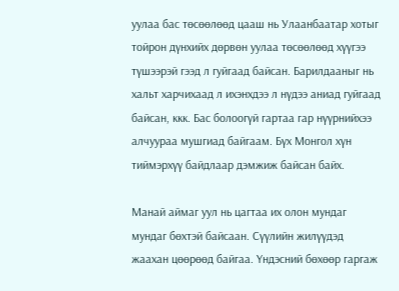уулаа бас төсөөлөөд цааш нь Улаанбаатар хотыг тойрон дүнхийх дөрвөн уулаа төсөөлөөд хүүгээ түшээрэй гээд л гуйгаад байсан. Барилдааныг нь хальт харчихаад л ихэнхдээ л нүдээ аниад гуйгаад байсан, ккк. Бас болоогүй гартаа гар нүүрнийхээ алчуураа мушгиад байгаам. Бүх Монгол хүн тиймэрхүү байдлаар дэмжиж байсан байх.

Манай аймаг уул нь цагтаа их олон мундаг мундаг бөхтэй байсаан. Сүүлийн жилүүдэд жаахан цөөрөөд байгаа. Үндэсний бөхөөр гаргаж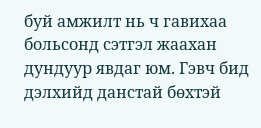буй амжилт нь ч гавихаа больсонд сэтгэл жаахан дундуур явдаг юм. Гэвч бид дэлхийд данстай бөхтэй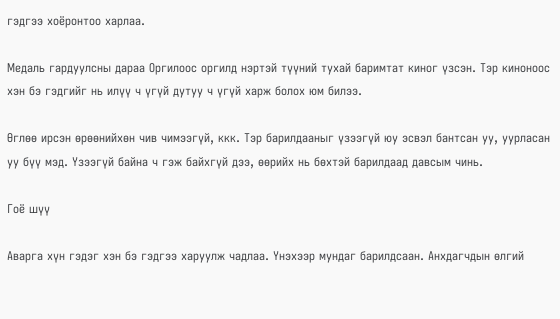гэдгээ хоёронтоо харлаа.

Медаль гардуулсны дараа Оргилоос оргилд нэртэй түүний тухай баримтат киног үзсэн. Тэр киноноос хэн бэ гэдгийг нь илүү ч үгүй дутуу ч үгүй харж болох юм билээ.

Өглөө ирсэн өрөөнийхөн чив чимээгүй, ккк. Тэр барилдааныг үзээгүй юу эсвэл бантсан уу, уурласан уу бүү мэд. Үзээгүй байна ч гэж байхгүй дээ, өөрийх нь бөхтэй барилдаад давсым чинь.

Гоё шүү

Аварга хүн гэдэг хэн бэ гэдгээ харуулж чадлаа. Үнэхээр мундаг барилдсаан. Анхдагчдын өлгий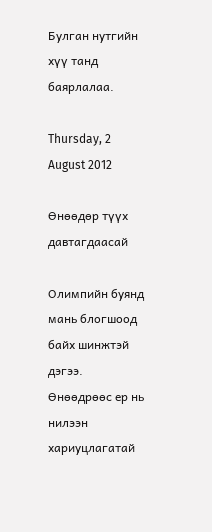Булган нутгийн хүү танд баярлалаа.

Thursday, 2 August 2012

Өнөөдөр түүх давтагдаасай

Олимпийн буянд мань блогшоод байх шинжтэй дэгээ. Өнөөдрөөс ер нь нилээн хариуцлагатай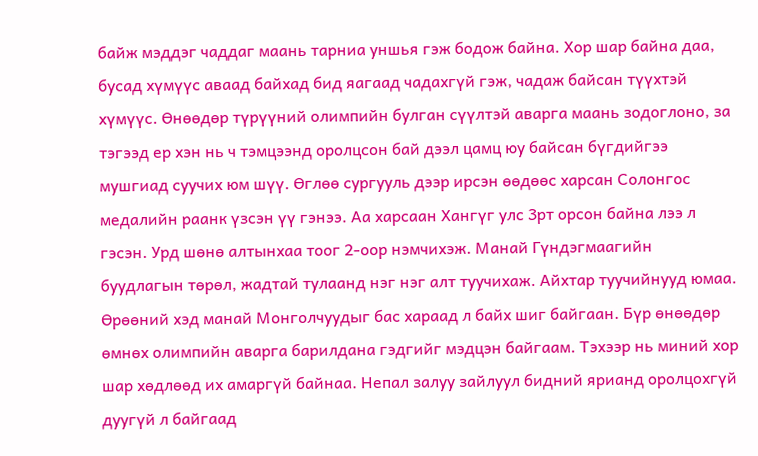байж мэддэг чаддаг маань тарниа уншья гэж бодож байна. Хор шар байна даа, бусад хүмүүс аваад байхад бид яагаад чадахгүй гэж, чадаж байсан түүхтэй хүмүүс. Өнөөдөр түрүүний олимпийн булган сүүлтэй аварга маань зодоглоно, за тэгээд ер хэн нь ч тэмцээнд оролцсон бай дээл цамц юу байсан бүгдийгээ мушгиад суучих юм шүү. Өглөө сургууль дээр ирсэн өөдөөс харсан Солонгос медалийн раанк үзсэн үү гэнээ. Аа харсаан Хангүг улс 3рт орсон байна лээ л гэсэн. Урд шөнө алтынхаа тоог 2-оор нэмчихэж. Манай Гүндэгмаагийн буудлагын төрөл, жадтай тулаанд нэг нэг алт туучихаж. Айхтар туучийнууд юмаа. Өрөөний хэд манай Монголчуудыг бас хараад л байх шиг байгаан. Бүр өнөөдөр өмнөх олимпийн аварга барилдана гэдгийг мэдцэн байгаам. Тэхээр нь миний хор шар хөдлөөд их амаргүй байнаа. Непал залуу зайлуул бидний ярианд оролцохгүй дуугүй л байгаад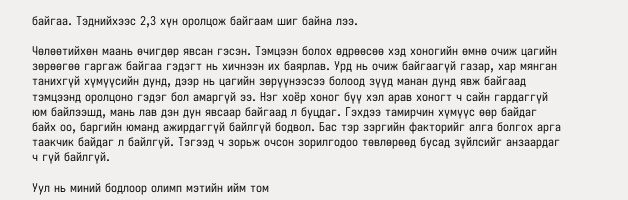байгаа. Тэднийхээс 2,3 хүн оролцож байгаам шиг байна лээ.

Чөлөөтийхөн маань өчигдөр явсан гэсэн. Тэмцээн болох өдрөөсөө хэд хоногийн өмнө очиж цагийн зөрөөгөө гаргаж байгаа гэдэгт нь хичнээн их баярлав. Урд нь очиж байгаагүй газар, хар мянган танихгүй хүмүүсийн дунд, дээр нь цагийн зөрүүнээсээ болоод зүүд манан дунд явж байгаад тэмцээнд оролцоно гэдэг бол амаргүй ээ. Нэг хоёр хоног бүү хэл арав хоногт ч сайн гардаггүй юм байлээшд, мань лав дэн дун явсаар байгаад л буцдаг. Гэхдээ тамирчин хүмүүс өөр байдаг байх оо, баргийн юманд ажирдаггүй байлгүй бодвол. Бас тэр зэргийн факторийг алга болгох арга таакчик байдаг л байлгүй. Тэгээд ч зорьж очсон зорилгодоо төвлөрөөд бусад зүйлсийг анзаардаг ч гүй байлгүй.

Уул нь миний бодлоор олимп мэтийн ийм том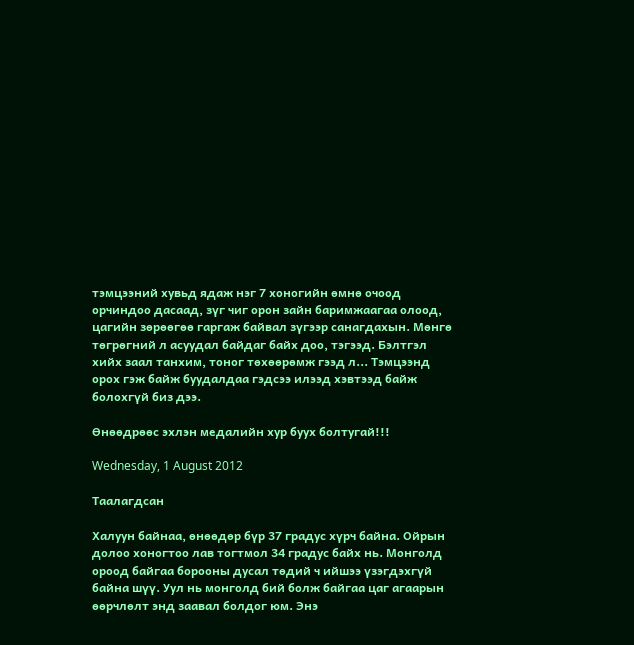тэмцээний хувьд ядаж нэг 7 хоногийн өмнө очоод орчиндоо дасаад, зүг чиг орон зайн баримжаагаа олоод, цагийн зөрөөгөө гаргаж байвал зүгээр санагдахын. Мөнгө төгрөгний л асуудал байдаг байх доо, тэгээд. Бэлтгэл хийх заал танхим, тоног төхөөрөмж гээд л... Тэмцээнд орох гэж байж буудалдаа гэдсээ илээд хэвтээд байж болохгүй биз дээ.

Өнөөдрөөс эхлэн медалийн хур буух болтугай!!!

Wednesday, 1 August 2012

Таалагдсан

Халуун байнаа, өнөөдөр бүр 37 градус хүрч байна. Ойрын долоо хоногтоо лав тогтмол 34 градус байх нь. Монголд ороод байгаа борооны дусал төдий ч ийшээ үзэгдэхгүй байна шүү. Уул нь монголд бий болж байгаа цаг агаарын өөрчлөлт энд заавал болдог юм. Энэ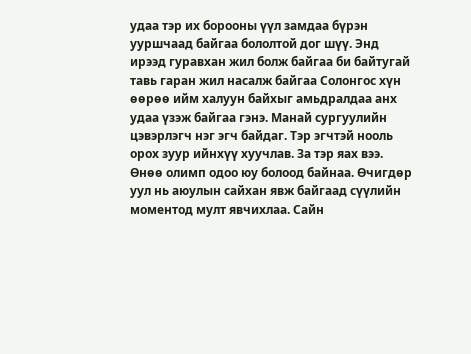удаа тэр их борооны үүл замдаа бүрэн ууршчаад байгаа бололтой дог шүү. Энд ирээд гуравхан жил болж байгаа би байтугай тавь гаран жил насалж байгаа Солонгос хүн өөрөө ийм халуун байхыг амьдралдаа анх удаа үзэж байгаа гэнэ. Манай сургуулийн цэвэрлэгч нэг эгч байдаг. Тэр эгчтэй нооль орох зуур ийнхүү хуучлав. За тэр яах вээ. Өнөө олимп одоо юу болоод байнаа. Өчигдөр уул нь аюулын сайхан явж байгаад сүүлийн моментод мулт явчихлаа. Сайн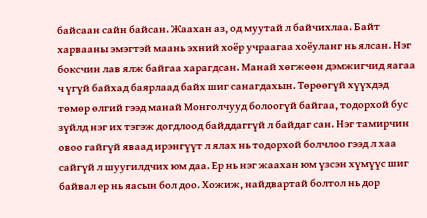байсаан сайн байсан. Жаахан аз, од муутай л байчихлаа. Байт харвааны эмэгтэй маань эхний хоёр учраагаа хоёуланг нь ялсан. Нэг боксчин лав ялж байгаа харагдсан. Манай хөгжөөн дэмжигчид яагаа ч үгүй байхад баярлаад байх шиг санагдахын. Төрөөгүй хүүхдэд төмөр өлгий гээд манай Монголчууд болоогүй байгаа, тодорхой бус зүйлд нэг их тэгэж догдлоод байддаггүй л байдаг сан. Нэг тамирчин овоо гайгүй яваад ирэнгүүт л ялах нь тодорхой болчлоо гээд л хаа сайгүй л шуугилдчих юм даа. Ер нь нэг жаахан юм үзсэн хүмүүс шиг байвал ер нь яасын бол доо. Хожиж, найдвартай болтол нь дор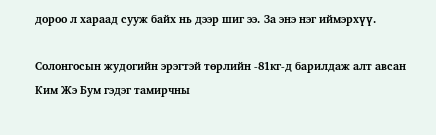дороо л хараад сууж байх нь дээр шиг ээ. За энэ нэг иймэрхүү.

Солонгосын жудогийн эрэгтэй төрлийн -81кг-д барилдаж алт авсан Ким Жэ Бум гэдэг тамирчны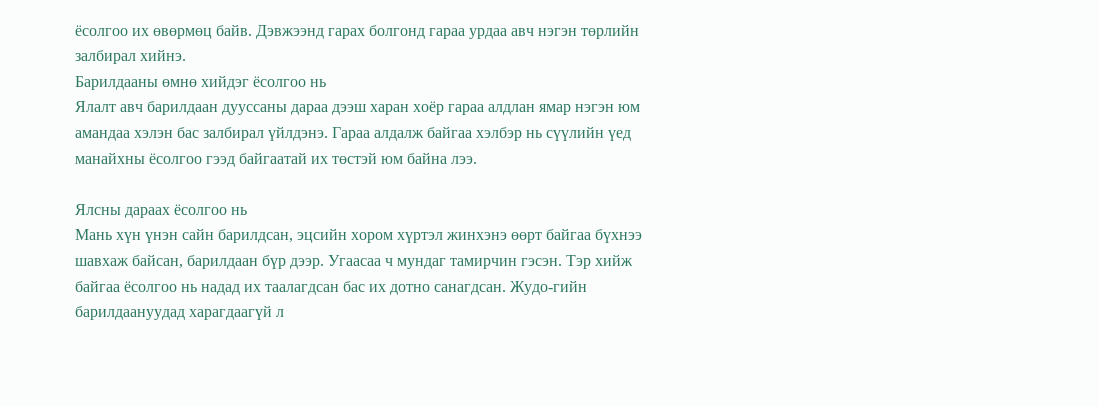ёсолгоо их өвөрмөц байв. Дэвжээнд гарах болгонд гараа урдаа авч нэгэн төрлийн залбирал хийнэ.
Барилдааны өмнө хийдэг ёсолгоо нь
Ялалт авч барилдаан дууссаны дараа дээш харан хоёр гараа алдлан ямар нэгэн юм амандаа хэлэн бас залбирал үйлдэнэ. Гараа алдалж байгаа хэлбэр нь сүүлийн үед манайхны ёсолгоо гээд байгаатай их төстэй юм байна лээ.

Ялсны дараах ёсолгоо нь
Мань хүн үнэн сайн барилдсан, эцсийн хором хүртэл жинхэнэ өөрт байгаа бүхнээ шавхаж байсан, барилдаан бүр дээр. Угаасаа ч мундаг тамирчин гэсэн. Тэр хийж байгаа ёсолгоо нь надад их таалагдсан бас их дотно санагдсан. Жудо-гийн барилдаануудад харагдаагүй л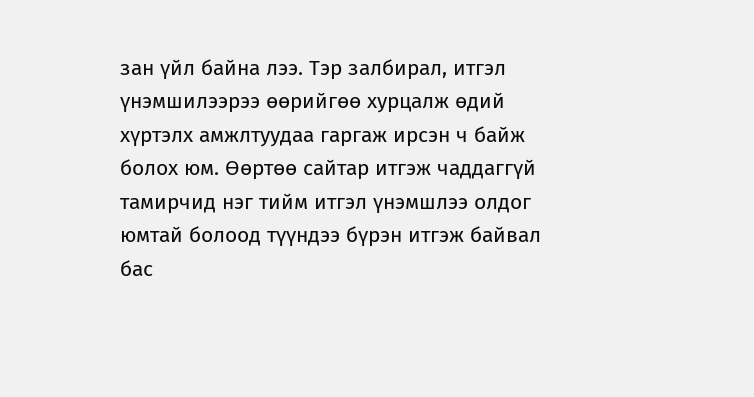зан үйл байна лээ. Тэр залбирал, итгэл үнэмшилээрээ өөрийгөө хурцалж өдий хүртэлх амжлтуудаа гаргаж ирсэн ч байж болох юм. Өөртөө сайтар итгэж чаддаггүй тамирчид нэг тийм итгэл үнэмшлээ олдог юмтай болоод түүндээ бүрэн итгэж байвал бас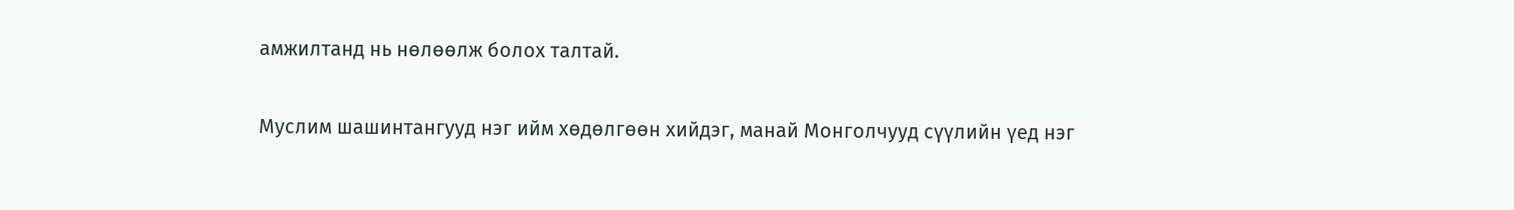амжилтанд нь нөлөөлж болох талтай.

Муслим шашинтангууд нэг ийм хөдөлгөөн хийдэг, манай Монголчууд сүүлийн үед нэг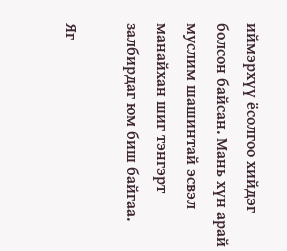иймэрхүү ёсолгоо хийдэг болсон байсан. Мань хүн арай муслим шашинтай эсвэл манайхан шиг тэнгэрт залбирдаг юм биш байгаа.

Яг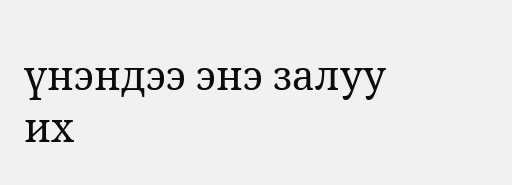үнэндээ энэ залуу их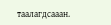таалагдсааан.